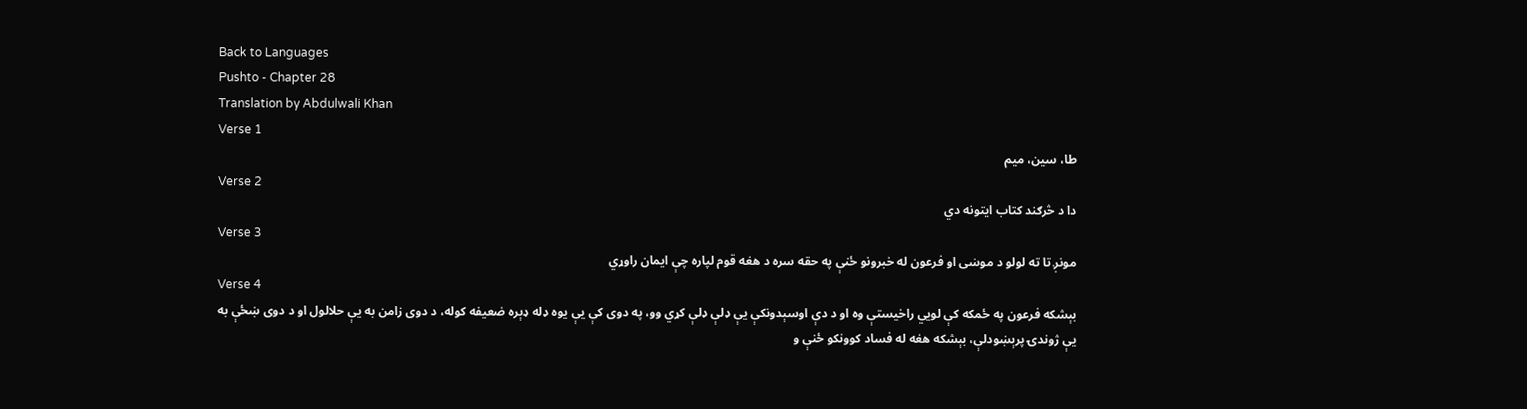Back to Languages
Pushto - Chapter 28
Translation by Abdulwali Khan
Verse 1
طا، سين، ميم
Verse 2
دا د څرګند كتاب ایتونه دي
Verse 3
مونږ تا ته لولو د موسٰى او فرعون له خبرونو ځنې په حقه سره د هغه قوم لپاره چې ایمان راوړي
Verse 4
بېشكه فرعون په ځمكه كې لويي راخيستې وه او د دې اوسېدونكې يې ډلې ډلې كړي وو، په دوى كې يې یوه ډله ډېره ضعیفه كوله، د دوى زامن به يې حلالول او د دوى ښځې به يې ژوندۍ پرېښودلې، بېشكه هغه له فساد كوونكو ځنې و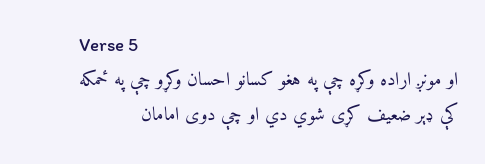Verse 5
او مونږ اراده وكړه چې په هغو كسانو احسان وكړو چې په ځمكه كې ډېر ضعیف كړى شوي دي او چې دوى امامان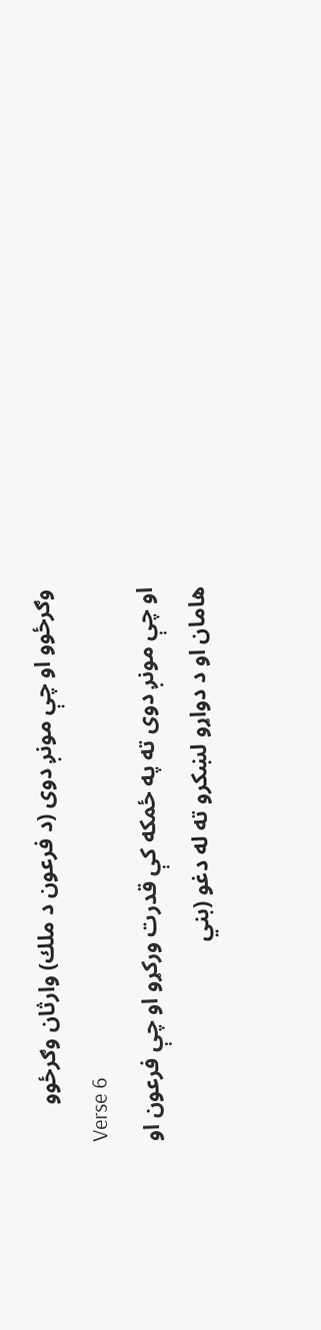وګرځوو او چې مونږ دوى (د فرعون د ملك) وارثان وګرځوو
Verse 6
او چې مونږ دوى ته په ځمكه كې قدرت وركړو او چې فرعون او هامان او د دواړو لښكرو ته له دغو (بني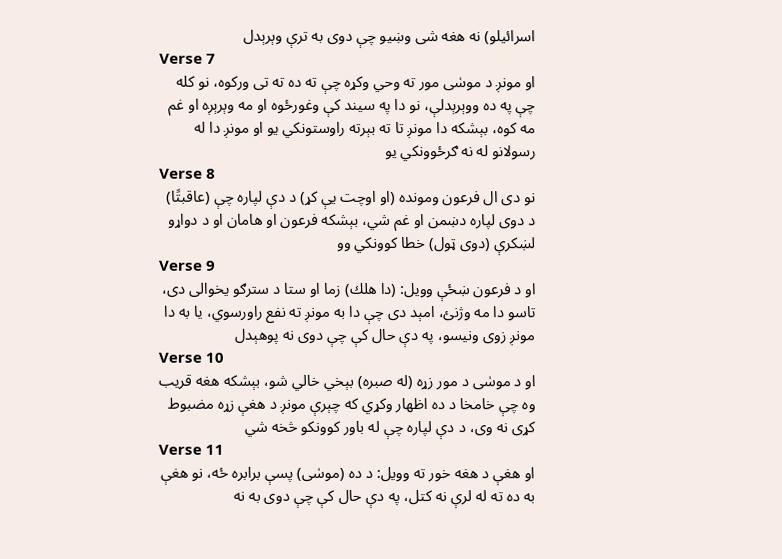اسرائیلو) نه هغه شى وښیو چې دوى به ترې وېرېدل
Verse 7
او مونږ د موسٰى مور ته وحي وكړه چې ته ده ته تى وركوه، نو كله چې په ده ووېرېدلې، نو دا په سیند كې وغورځوه او مه وېرېږه او غم مه كوه، بېشكه دا مونږ تا ته بېرته راوستونكي یو او مونږ دا له رسولانو له نه ګرځوونكي یو
Verse 8
نو دى ال فرعون ومونده (او اوچت يې كړ) د دې لپاره چې (عاقبتًا) د دوى لپاره دښمن او غم شي، بېشكه فرعون او هامان او د دواړو لښكرې (دوى ټول) خطا كوونكي وو
Verse 9
او د فرعون ښځې وویل: (دا هلك) زما او ستا د سترګو یخوالى دى، تاسو دا مه وژنئ، امېد دى چې دا به مونږ ته نفع راورسوي، یا به دا مونږ زوى ونیسو، په دې حال كې چې دوى نه پوهېدل
Verse 10
او د موسٰى د مور زړه (له صبره) بېخي خالي شو، بېشكه هغه قریب وه چې خامخا د ده اظهار وكړي كه چېرې مونږ د هغې زړه مضبوط كړى نه وى، د دې لپاره چې له باور كوونكو څخه شي
Verse 11
او هغې د هغه خور ته وویل: د ده (موسٰى) پسې برابره ځه، نو هغې به ده ته له لرې نه كتل، په دې حال كې چې دوى به نه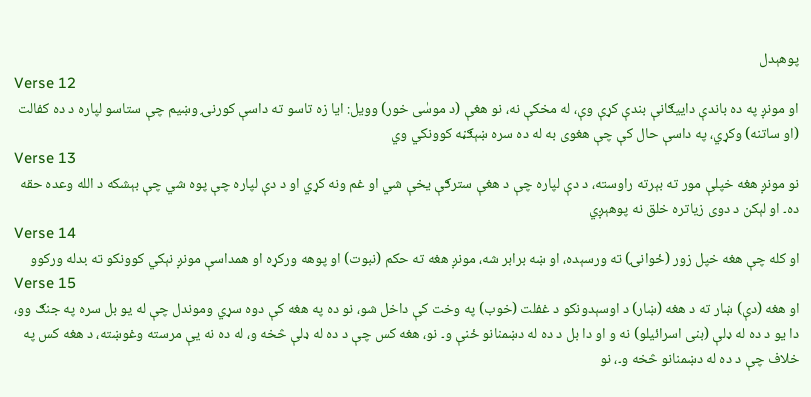پوهېدل
Verse 12
او مونږ په ده باندې دايیګانې بندې كړې وې، له مخكې نه، نو هغې (د موسٰى خور) وویل: ایا زه تاسو ته داسې كورنۍ وښیم چې ستاسو لپاره د ده كفالت (او ساتنه) وكړي، په داسې حال كې چې هغوى به له ده سره ښېګڼه كوونكي وي
Verse 13
نو مونږ هغه خپلې مور ته بېرته راوسته، د دې لپاره چې د هغې سترګې یخې شي او غم ونه كړي او د دې لپاره چې پوه شي چې بېشكه د الله وعده حقه ده۔ او لېكن د دوى زیاتره خلق نه پوهېږي
Verse 14
او كله چې هغه خپل زور (ځوانۍ) ته ورسېده، او ښه برابر شه، مونږ هغه ته حكم (نبوت) او پوهه وركړه او همداسې مونږ نېكي كوونكو ته بدله وركوو
Verse 15
او هغه (دې) ښار ته د هغه (ښار) د اوسېدونكو د غفلت (خوب) په وخت كې داخل شو، نو ده په هغه كې دوه سړي وموندل چې له یو بل سره په جنګ وو، دا یو د ده له ډلې (بنی اسرائیلو) نه و او دا بل د ده له دښمنانو ځنې و۔ نو، هغه كس چې د ده له ډلې څخه و، له ده نه يې مرسته وغوښته، د هغه كس په خلاف چې د ده له دښمنانو څخه و۔، نو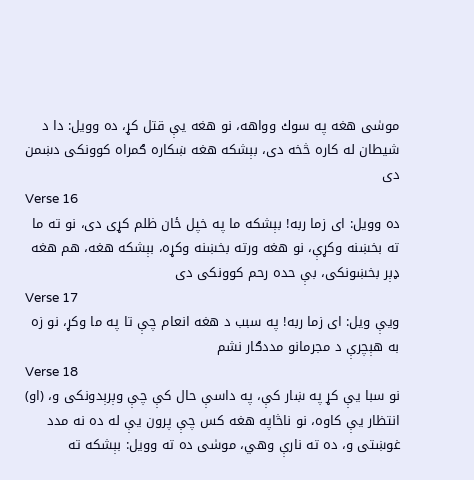موسٰى هغه په سوك وواهه، نو هغه يې قتل كړ، ده وویل: دا د شیطان له كاره څخه دى، بېشكه هغه ښكاره ګمراه كوونكى دښمن دى
Verse 16
ده وویل: اى زما ربه! بېشكه ما په خپل ځان ظلم كړى دى، نو ته ما ته بخښنه وكړې، نو هغه ورته بخښنه وكړه، بېشكه هغه، هم هغه ډېر بخښونكى، بې حده رحم كوونكى دى
Verse 17
ويې ويل: اى زما ربه! په سبب د هغه انعام چې تا په ما وكړ، نو زه به هېچرې د مجرمانو مددګار نشم
Verse 18
نو سبا يې كړ په ښار كې، په داسې حال كې چې وېرېدونكى و، (او) انتظار يې كاوه، نو ناڅاپه هغه كس چې پرون يې له ده نه مدد غوښتى و، ده ته نارې وهي، موسٰى ده ته وویل: بېشكه ته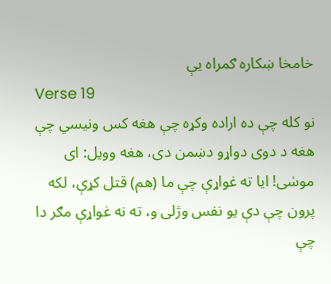خامخا ښكاره ګمراه يې
Verse 19
نو كله چې ده اراده وكړه چې هغه كس ونیسي چې هغه د دوى دواړو دښمن دى، هغه وویل: اى موسٰى! ایا ته غواړې چې ما (هم) قتل كړې، لكه پرون چې دې یو نفس وژلى و، ته نه غواړې مګر دا چې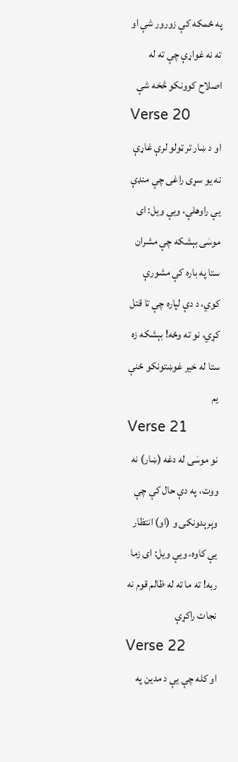په ځمكه كې زورور شې او ته نه غواړې چې ته له اصلاح كوونكو څخه شې
Verse 20
او د ښار تر ټولو لرې غاړې نه یو سړى راغى چې منډې يې راوهلې، ويې ويل: اى موسٰى بېشكه چې مشران ستا په باره كې مشورې كوي، د دې لپاره چې تا قتل كړي، نو ته وځه! بېشكه زه ستا له خیر غوښتونكو ځنې یم
Verse 21
نو موسٰى له دغه (ښار) نه ووت، په دې حال كې چې وېرېدونكى و (او) انتظار يې كاوه، ويې ويل: اى زما ربه! ته ما ته له ظالم قوم نه نجات راكړې
Verse 22
او كله چې يې د مدین په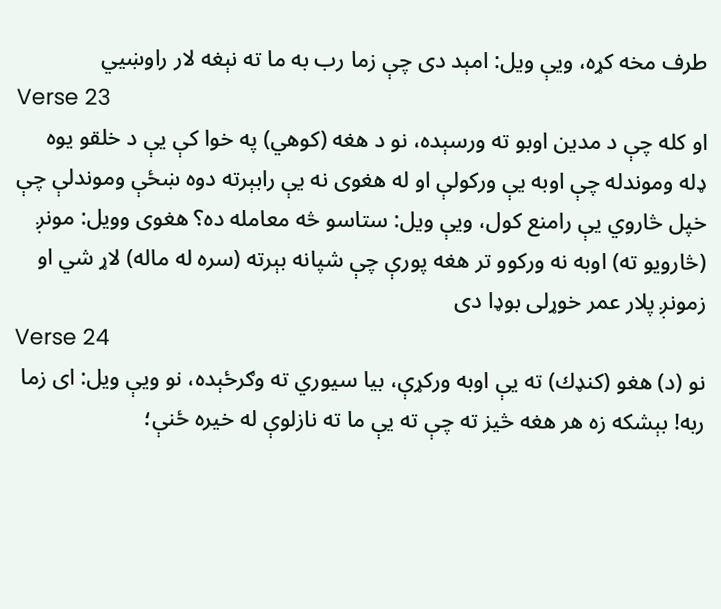طرف مخه كړه، ويې ويل: امېد دى چې زما رب به ما ته نېغه لار راوښيي
Verse 23
او كله چې د مدین اوبو ته ورسېده، نو د هغه (كوهي) په خوا كې يې د خلقو یوه ډله وموندله چې اوبه يې وركولې او له هغوى نه يې رابېرته دوه ښځې وموندلې چې خپل څاروي يې رامنع كول، ويې ويل: ستاسو څه معامله ده؟ هغوى وویل: مونږ (څارویو ته) اوبه نه وركوو تر هغه پورې چې شپانه بېرته (سره له ماله) لاړ شي او زمونږ پلار عمر خوړلى بوډا دى
Verse 24
نو (د) هغو (كنډك) ته يې اوبه وركړې، بیا سیوري ته وګرځېده، نو ويې ويل: اى زما ربه! بېشكه زه هر هغه څیز ته چې ته يې ما ته نازلوې له خیره ځنې؛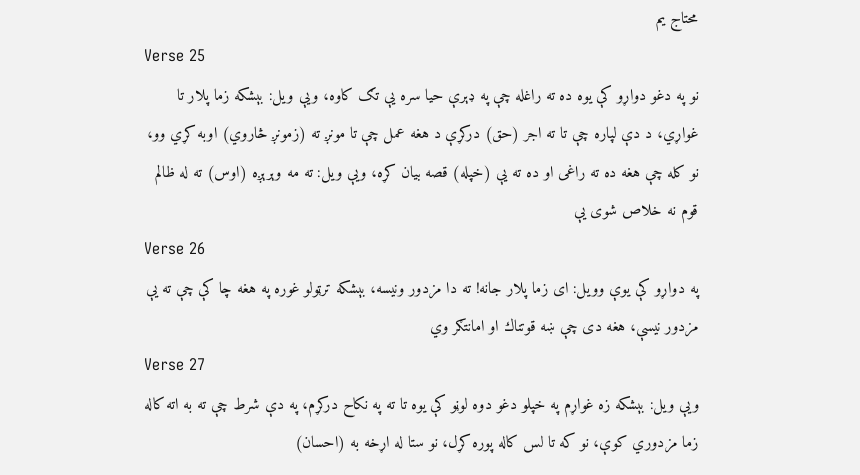محتاج یم
Verse 25
نو په دغو دواړو كې یوه ده ته راغله چې په ډېرې حیا سره يې تګ كاوه، ويې ويل: بېشكه زما پلار تا غواړي، د دې لپاره چې تا ته اجر (حق) دركړې د هغه عمل چې تا مونږ ته (زمونږ څاروي) اوبه كړي وو، نو كله چې هغه ده ته راغى او ده ته يې (خپله) قصه بیان كړه، ويې ويل: ته مه وېرېږه (اوس) ته له ظالم قوم نه خلاص شوى يې
Verse 26
په دواړو كې یوې وویل: اى زما پلار جانه! ته دا مزدور ونیسه، بېشكه ترټولو غوره په هغه چا كې چې ته يې مزدور نیسې، هغه دى چې ښه قوتناك او امانتګر وي
Verse 27
ويې ويل: بېشكه زه غواړم په خپلو دغو دوه لوڼو كې یوه تا ته په نكاح دركړم، په دې شرط چې ته به اته كاله زما مزدوري كوې، نو كه تا لس كاله پوره كړل، نو ستا له اړخه به (احسان)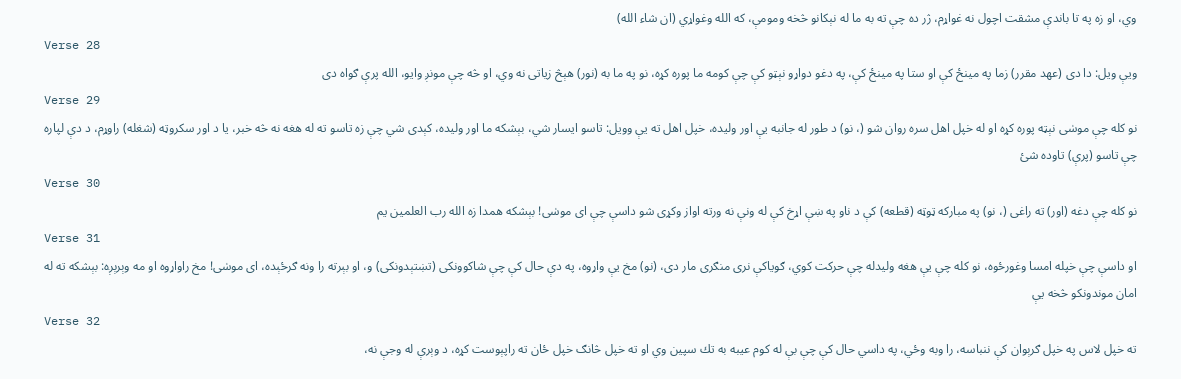وي، او زه په تا باندې مشقت اچول نه غواړم، ژر ده چې ته به ما له نېكانو څخه ومومې، كه الله وغواړي (ان شاء الله)
Verse 28
ويې ويل: دا دى (عهد مقرر) زما په مینځ كې او ستا په مینځ كې، په دغو دواړو نېټو كې چې كومه ما پوره كړه، نو په ما به (نور) هېڅ زیاتى نه وي، او څه چې مونږ وایو، الله پرې ګواه دى
Verse 29
نو كله چې موسٰى نېټه پوره كړه او له خپل اهل سره روان شو (، نو) د طور له جانبه يې اور ولیده، خپل اهل ته يې وویل: تاسو ایسار شي، بېشكه ما اور ولیده، كېدى شي چې زه تاسو ته له هغه نه څه خبر، یا د اور سكروټه (شغله) راوړم، د دې لپاره چې تاسو (پرې) تاوده شئ
Verse 30
نو كله چې دغه (اور) ته راغى (، نو) په مباركه ټوټه (قطعه) كې د ناو په ښې اړخ كې له ونې نه ورته اواز وكړى شو داسې چې اى موسٰى! بېشكه همدا زه الله رب العلمین یم
Verse 31
او داسې چې خپله امسا وغورځوه، نو كله چې يې هغه وليدله چې حركت كوي، ګویاكې نرى منګرى مار دى، (نو) مخ يې واړوه، په دې حال كې چې شاكوونكى (تښتېدونكى) و، او بېرته را ونه ګرځېده، اى موسٰى! مخ راواړوه او مه وېرېږه: بېشكه ته له امان موندونكو څخه يې
Verse 32
ته خپل لاس په خپل ګرېوان كې ننباسه، را وبه وځي، په داسي حال كې چې بې له كوم عیبه به تك سپین وي او ته خپل څانګ خپل ځان ته راپېوست كړه، د وېرې له وجې نه،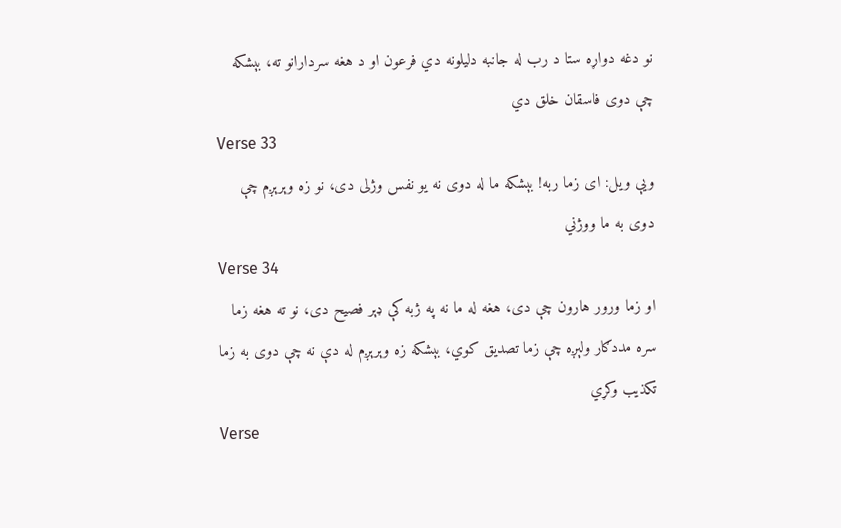نو دغه دواړه ستا د رب له جانبه دلیلونه دي فرعون او د هغه سردارانو ته، بېشكه چې دوى فاسقان خلق دي
Verse 33
ويې ويل: اى زما ربه! بېشكه ما له دوى نه یو نفس وژلى دى، نو زه وېرېږم چې دوى به ما ووژني
Verse 34
او زما ورور هارون چې دى، هغه له ما نه په ژبه كې ډېر فصیح دى، نو ته هغه زما سره مددګار ولېږه چې زما تصدیق كوي، بېشكه زه وېرېږم له دې نه چې دوى به زما تكذیب وكړي
Verse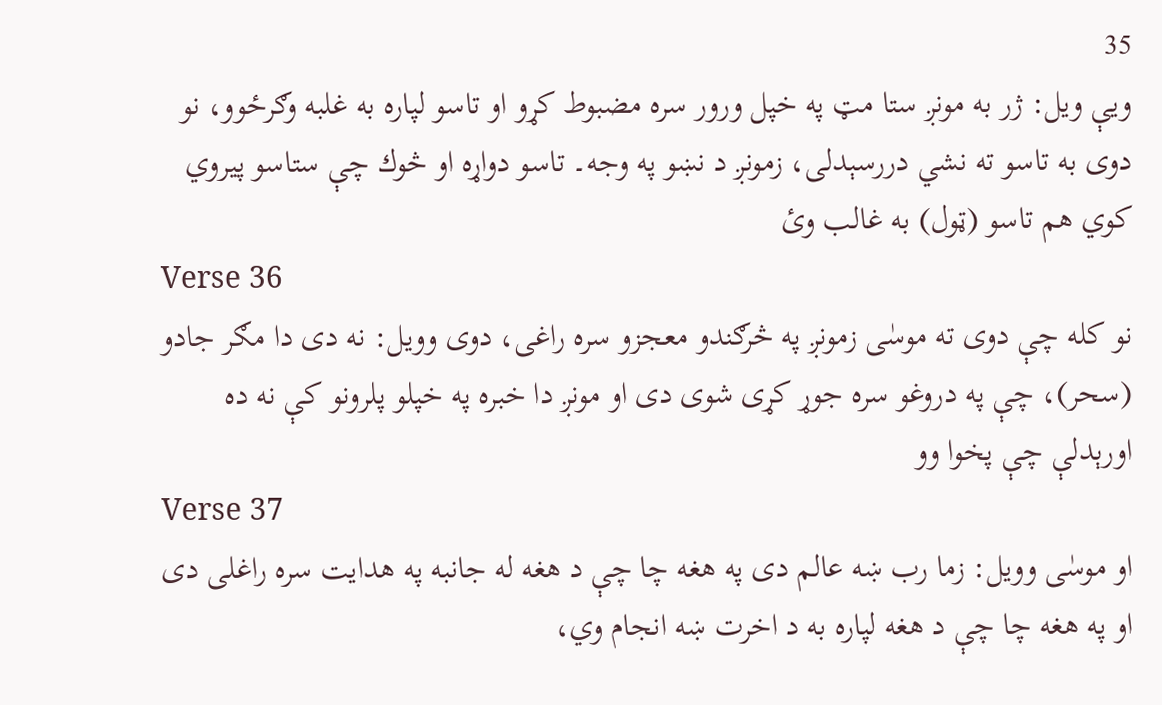35
ويې ويل: ژر به مونږ ستا مټ په خپل ورور سره مضبوط كړو او تاسو لپاره به غلبه وګرځوو، نو دوى به تاسو ته نشي دررسېدلى، زمونږ د نښو په وجه۔ تاسو دواړه او څوك چې ستاسو پیروي كوي هم تاسو (ټول) به غالب وئ
Verse 36
نو كله چې دوى ته موسٰى زمونږ په څرګندو معجزو سره راغى، دوى وویل: نه دى دا مګر جادو (سحر)، چې په دروغو سره جوړ كړى شوى دى او مونږ دا خبره په خپلو پلرونو كې نه ده اورېدلې چې پخوا وو
Verse 37
او موسٰى وویل: زما رب ښه عالم دى په هغه چا چې د هغه له جانبه په هدایت سره راغلى دى او په هغه چا چې د هغه لپاره به د اخرت ښه انجام وي،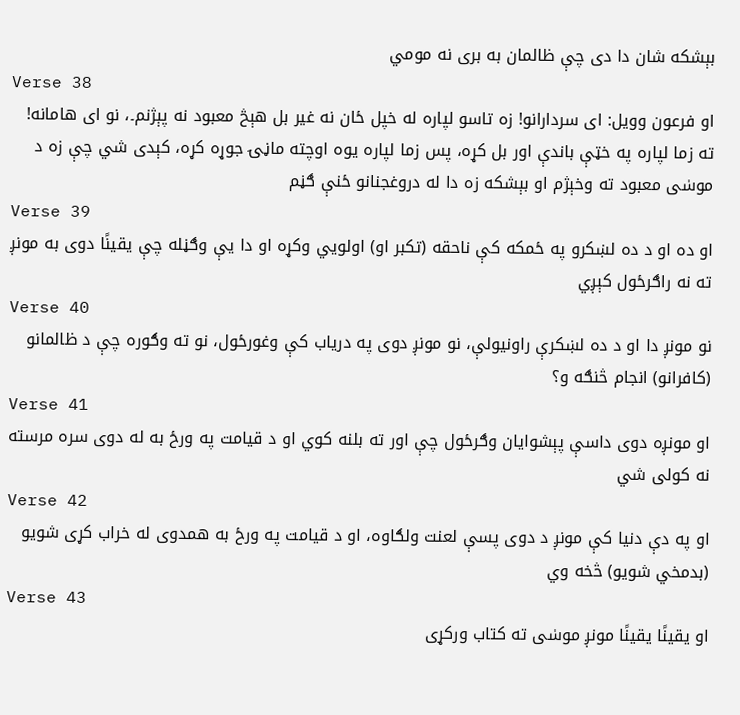بېشكه شان دا دى چې ظالمان به برى نه مومي
Verse 38
او فرعون وویل: اى سردارانو! زه تاسو لپاره له خپل ځان نه غیر بل هېڅ معبود نه پېژنم۔، نو اى هامانه! ته زما لپاره په خټې باندې اور بل كړه، پس زما لپاره یوه اوچته ماڼۍ جوړه كړه، كېدى شي چې زه د موسٰى معبود ته وخېژم او بېشكه زه دا له دروغجنانو ځنې ګڼم
Verse 39
او ده او د ده لښكرو په ځمكه كې ناحقه (تكبر او) اولويي وكړه او دا يې وګڼله چې یقینًا دوى به مونږ ته نه راګرځول كېږي
Verse 40
نو مونږ دا او د ده لښكرې راونیولې، نو مونږ دوى په درياب كې وغورځول، نو ته وګوره چې د ظالمانو (كافرانو) انجام څنګه و؟
Verse 41
او مونږه دوى داسې پېشوایان وګرځول چې اور ته بلنه كوي او د قیامت په ورځ به له دوى سره مرسته نه كولى شي
Verse 42
او په دې دنیا كې مونږ د دوى پسې لعنت ولګاوه، او د قیامت په ورځ به همدوى له خراب كړى شویو (بدمخي شویو) څخه وي
Verse 43
او یقینًا یقینًا مونږ موسٰى ته كتاب وركړى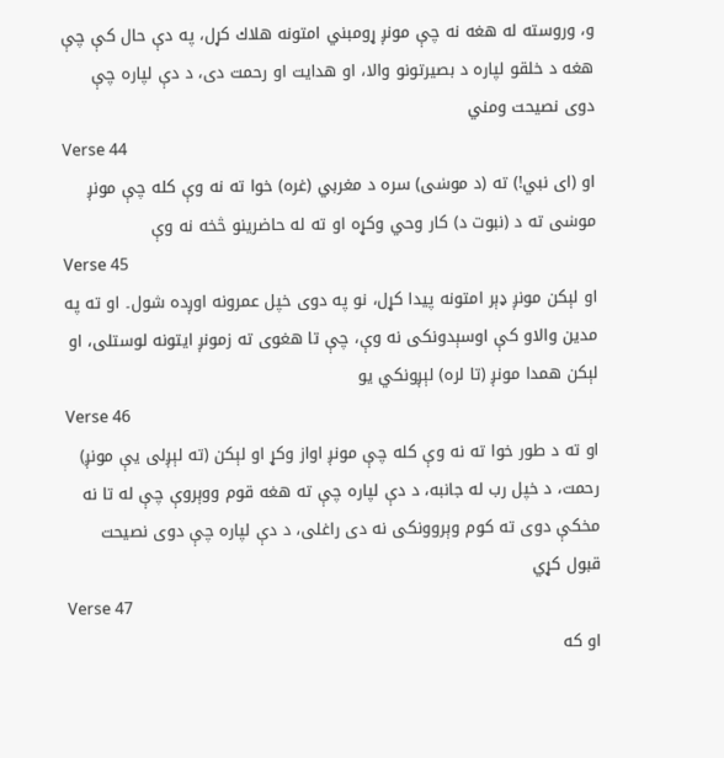و، وروسته له هغه نه چې مونږ ړومبني امتونه هلاك كړل، په دې حال كې چې هغه د خلقو لپاره د بصیرتونو والا، او هدايت او رحمت دى، د دې لپاره چې دوى نصیحت ومني
Verse 44
او (اى نبي!) ته (د موسٰى) سره د مغربي (غره) خوا ته نه وې كله چې مونږ موسٰى ته د (نبوت د) كار وحي وكړه او ته له حاضرینو څخه نه وې
Verse 45
او لېكن مونږ ډېر امتونه پیدا كړل، نو په دوى خپل عمرونه اوږده شول۔ او ته په مدین والاو كې اوسېدونكى نه وې، چې تا هغوى ته زمونږ ایتونه لوستلى، او لېكن همدا مونږ (تا لره) لېږونكي یو
Verse 46
او ته د طور خوا ته نه وې كله چې مونږ اواز وكړ او لېكن (ته لېږلى يې مونږ) رحمت، د خپل رب له جانبه، د دې لپاره چې ته هغه قوم ووېروې چې له تا نه مخكې دوى ته كوم وېروونكى نه دى راغلى، د دې لپاره چې دوى نصیحت قبول كړي
Verse 47
او كه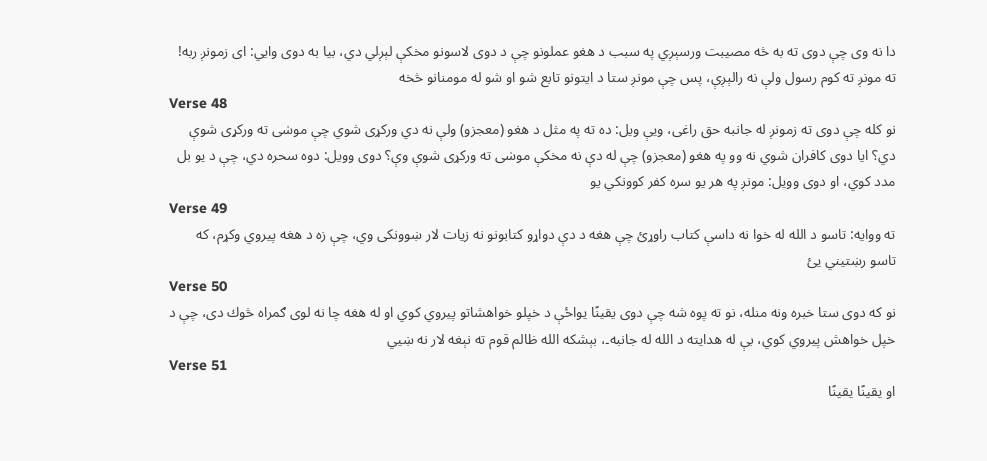دا نه وى چې دوى ته به څه مصیبت ورسېږي په سبب د هغو عملونو چې د دوى لاسونو مخكې لېږلي دي، بیا به دوى وايي: اى زمونږ ربه! ته مونږ ته كوم رسول ولې نه رالېږې، پس چې مونږ ستا د ایتونو تابع شو او شو له مومنانو څخه
Verse 48
نو كله چې دوى ته زمونږ له جانبه حق راغى، ويې ويل: ده ته په مثل د هغو (معجزو) ولې نه دي وركړى شوي چې موسٰى ته وركړى شوې دي؟ ایا دوى كافران شوي نه وو په هغو (معجزو) چې له دې نه مخكې موسٰى ته وركړى شوې وې؟ دوى وویل: دوه سحره دي، چې د یو بل مدد كوي، او دوى وویل: مونږ په هر یو سره كفر كوونكي یو
Verse 49
ته ووایه: تاسو د الله له خوا نه داسې كتاب راوړئ چې هغه د دې دواړو كتابونو نه زیات لار ښوونكى وي، چې زه د هغه پیروي وكړم، كه تاسو رښتیني یئ
Verse 50
نو كه دوى ستا خبره ونه منله، نو ته پوه شه چې دوى یقینًا يواځې د خپلو خواهشاتو پيروي كوي او له هغه چا نه لوى ګمراه څوك دى، چې د خپل خواهش پيروي كوي، بې له هدایته د الله له جانبه۔، بېشكه الله ظالم قوم ته نېغه لار نه ښیي
Verse 51
او یقینًا یقینًا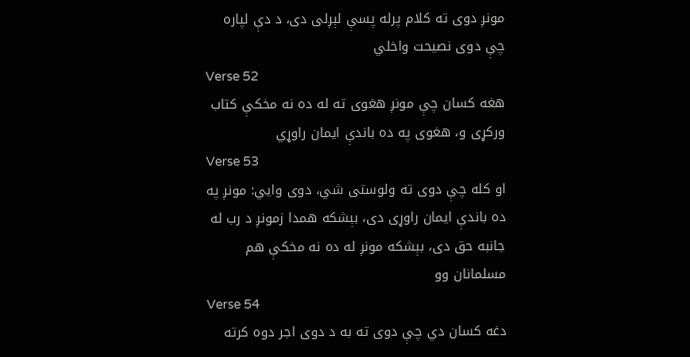مونږ دوى ته كلام پرله پسې لېږلى دى، د دې لپاره چې دوى نصیحت واخلي
Verse 52
هغه كسان چې مونږ هغوى ته له ده نه مخكې كتاب وركړى و، هغوى په ده باندې ایمان راوړي
Verse 53
او كله چې دوى ته ولوستى شي، دوى وايي: مونږ په ده باندې ایمان راوړى دى، بېشكه همدا زمونږ د رب له جانبه حق دى، بېشكه مونږ له ده نه مخكې هم مسلمانان وو
Verse 54
دغه كسان دي چې دوى ته به د دوى اجر دوه كرته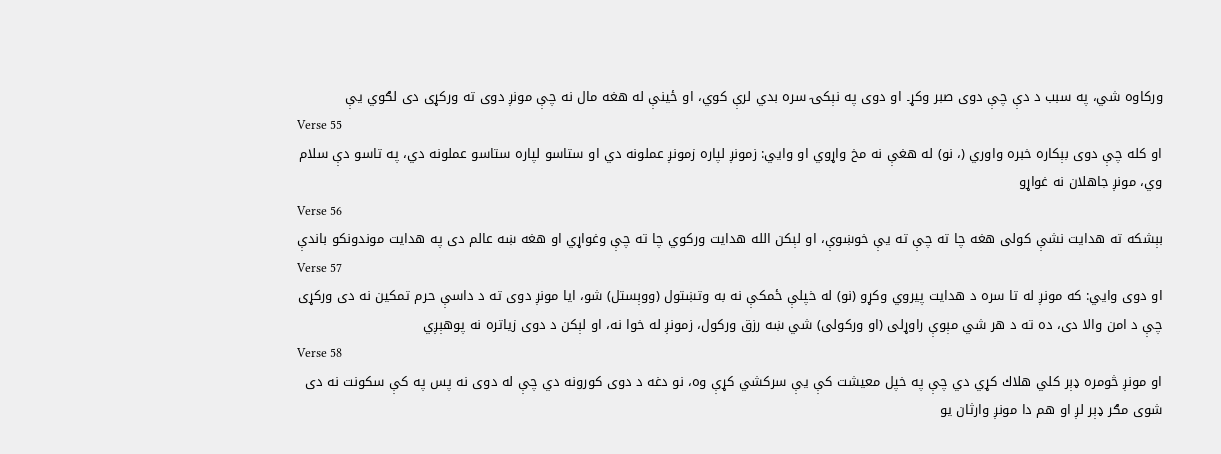وركاوه شي، په سبب د دې چې دوى صبر وكړ۔ او دوى په نېكۍ سره بدي لرې كوي، او ځينې له هغه مال نه چې مونږ دوى ته وركړى دى لګوي يې
Verse 55
او كله چې دوى بېكاره خبره واوري (، نو) له هغې نه مخ واړوي او وايي: زمونږ لپاره زمونږ عملونه دي او ستاسو لپاره ستاسو عملونه دي، په تاسو دې سلام وي، مونږ جاهلان نه غواړو
Verse 56
بېشكه ته هدایت نشې كولى هغه چا ته چې ته يې خوښوې، او لېكن الله هدایت وركوي چا ته چې وغواړي او هغه ښه عالم دى په هدایت موندونكو باندې
Verse 57
او دوى وايي: كه مونږ له تا سره د هدایت پیروي وكړو (نو) له خپلې ځمكې نه به وتښتول (ووېستل) شو، ایا مونږ دوى ته د داسې حرم تمكین نه دى وركړى چې د امن والا دى، ده ته د هر شي مېوې راوړلى (او وركولى) شي ښه رزق وركول، زمونږ له خوا نه، او لېكن د دوى زیاتره نه پوهېږي
Verse 58
او مونږ څومره ډېر كلي هلاك كړي دي چې په خپل معيشت كې يې سركشي كړې وه، نو دغه د دوى كورونه دي چې له دوى نه پس په كې سكونت نه دى شوى مګر ډېر لږ او هم دا مونږ وارثان یو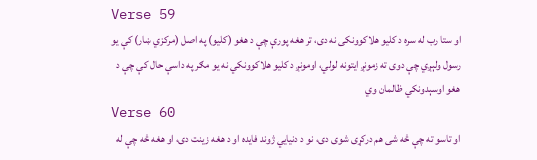Verse 59
او ستا رب له سره د كلیو هلاكوونكى نه دى، تر هغه پورې چې د هغو (كلیو) په اصل (مركزي ښار) كې یو رسول ولېږي چې دوى ته زمونږ ایتونه لولي، اومونږ د كلیو هلاكوونكي نه یو مګر په داسې حال كې چې د هغو اوسېدونكي ظالمان وي
Verse 60
او تاسو ته چې څه شى هم دركړى شوى دى، نو د دنيايي ژوند فايده او د هغه زینت دى، او هغه څه چې له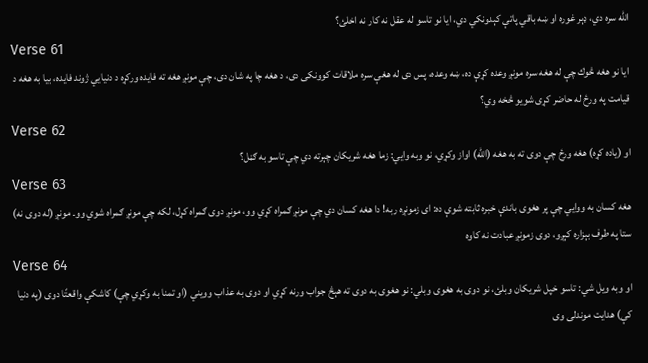الله سره دي، ډېر غوره او ښه باقي پاتې كېدونكي دي، ایا نو تاسو له عقل نه كار نه اخلئ؟
Verse 61
ایا نو هغه څوك چې له هغه سره مونږ وعده كړې ده، ښه وعده، پس دى له هغې سره ملاقات كوونكى دى، د هغه چا په شان دى، چې مونږ هغه ته فايده وركړه د دنيايي ژوند فايده، بیا به هغه د قیامت په ورځ له حاضر كړى شویو څخه وي؟
Verse 62
او (یاده كړه) هغه ورځ چې دوى ته به هغه (الله) اواز وكړي، نو وبه وايي: زما هغه شریكان چېرته دي چې تاسو به ګڼل؟
Verse 63
هغه كسان به ووايي چې پر هغوى باندې خبره ثابته شوې ده: اى زمونږه ربه! دا هغه كسان دي چې مونږ ګمراه كړي وو، مونږ دوى ګمراه كړل، لكه چې مونږ ګمراه شوي وو۔ مونږ (له دوى نه) ستا په طرف بېزاره كېږو، دوى زمونږ عبادت نه كاوه
Verse 64
او وبه ویل شي: تاسو خپل شریكان وبلئ، نو دوى به هغوى وبلي: نو هغوى به دوى ته هېڅ جواب ورنه كړي او دوى به عذاب وویني (او تمنا به وكړي چې) كاشكې واقعتًا دوى (په دنیا كې) هدایت موندلى وى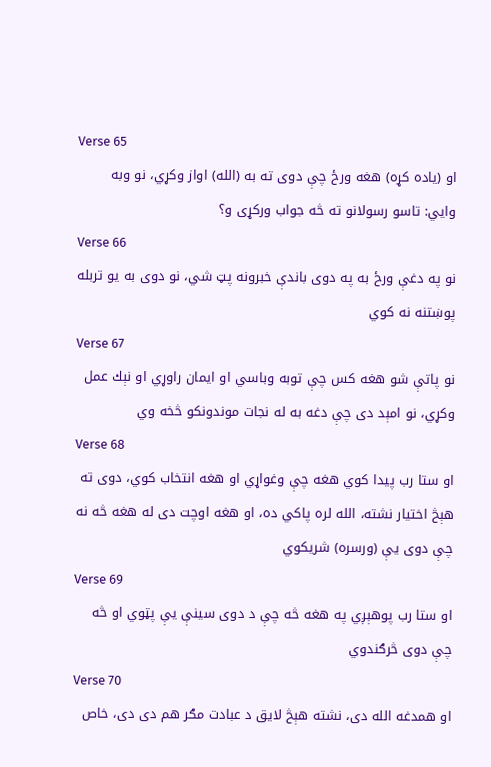Verse 65
او (یاده كړه) هغه ورځ چې دوى ته به (الله) اواز وكړي، نو وبه وايي: تاسو رسولانو ته څه جواب وركړى و؟
Verse 66
نو په دغې ورځ به په دوى باندې خبرونه پټ شي، نو دوى به یو تربله پوښتنه نه كوي
Verse 67
نو پاتې شو هغه كس چې توبه وباسي او ایمان راوړي او نېك عمل وكړي، نو امېد دى چې دغه به له نجات موندونكو څخه وي
Verse 68
او ستا رب پیدا كوي هغه چې وغواړي او هغه انتخاب كوي، دوى ته هېڅ اختیار نشته، الله لره پاكي ده، او هغه اوچت دى له هغه څه نه چې دوى يې (ورسره) شریكوي
Verse 69
او ستا رب پوهېږي په هغه څه چې د دوى سینې يې پټوي او څه چې دوى څرګندوي
Verse 70
او همدغه الله دى، نشته هېڅ لايق د عبادت مګر هم دى دى، خاص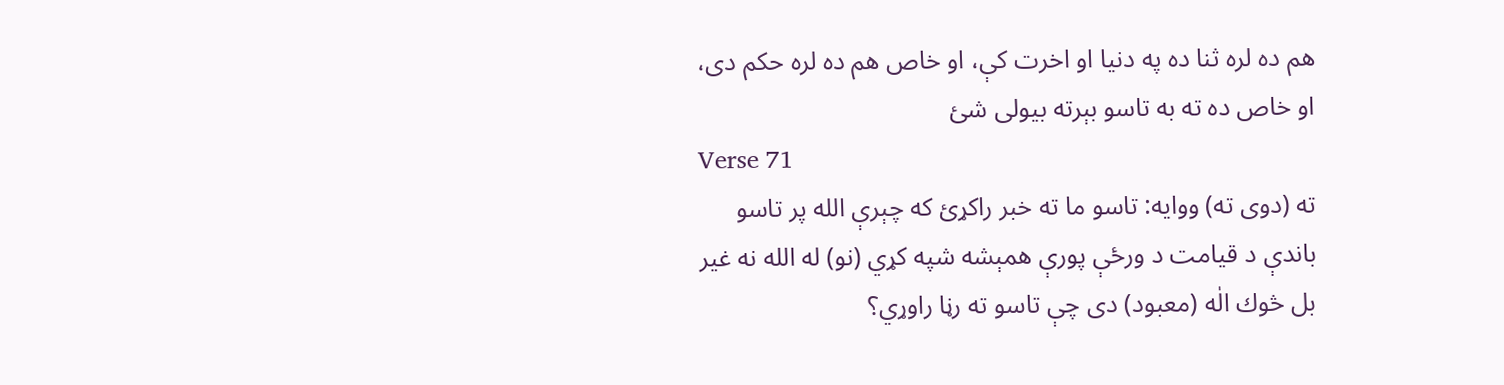هم ده لره ثنا ده په دنیا او اخرت كې، او خاص هم ده لره حكم دى، او خاص ده ته به تاسو بېرته بیولى شئ
Verse 71
ته (دوى ته) ووایه: تاسو ما ته خبر راكړئ كه چېرې الله پر تاسو باندې د قیامت د ورځې پورې همېشه شپه كړي (نو) له الله نه غیر بل څوك الٰه (معبود) دى چې تاسو ته رڼا راوړي؟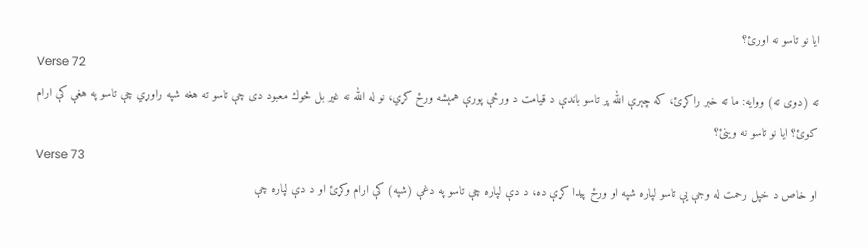ایا نو تاسو نه اورئ؟
Verse 72
ته (دوى ته) ووایه: ما ته خبر راكړئ، كه چېرې الله پر تاسو باندې د قیامت د ورځې پورې همېشه ورځ كړي، نو له الله نه غیر بل څوك معبود دى چې تاسو ته هغه شپه راوړي چې تاسو په هغې كې ارام كوئ؟ ایا نو تاسو نه وینئ؟
Verse 73
او خاص د خپل رحمت له وجې يې تاسو لپاره شپه او ورځ پیدا كړې ده، د دې لپاره چې تاسو په دغې (شپه) كې ارام وكړئ او د دې لپاره چې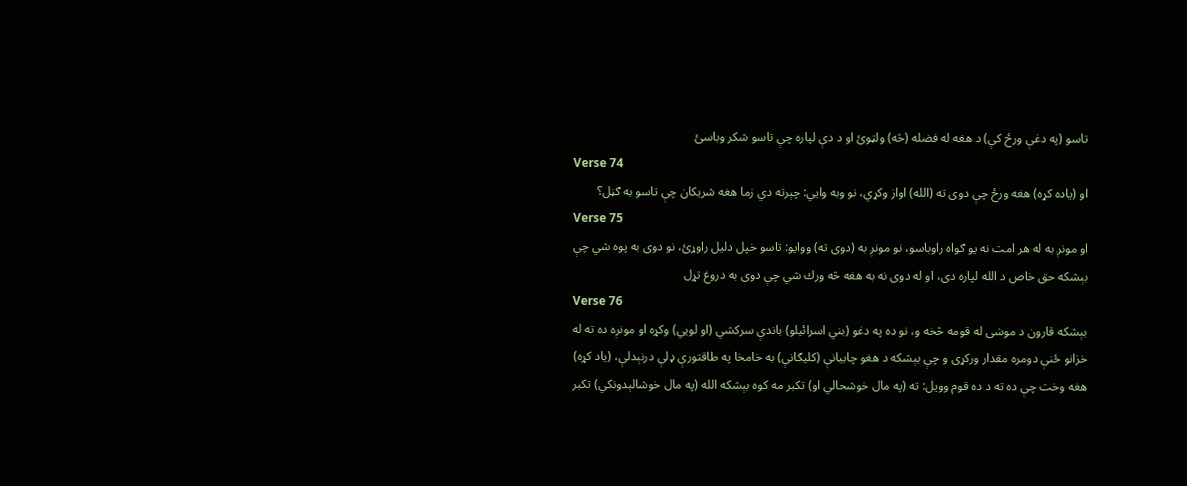تاسو (په دغې ورځ كې) د هغه له فضله (څه) ولټوئ او د دې لپاره چې تاسو شكر وباسئ
Verse 74
او (یاده كړه) هغه ورځ چې دوى ته (الله) اواز وكړي، نو وبه وايي: چېرته دي زما هغه شریكان چې تاسو به ګڼل؟
Verse 75
او مونږ به له هر امت نه یو ګواه راوباسو، نو مونږ به (دوى ته) ووایو: تاسو خپل دلیل راوړئ، نو دوى به پوه شي چې بېشكه حق خاص د الله لپاره دى، او له دوى نه به هغه څه ورك شي چې دوى به دروغ تړل
Verse 76
بېشكه قارون د موسٰى له قومه څخه و، نو ده په دغو (بني اسرائیلو) باندې سركشي (او لويي) وكړه او مونږه ده ته له خزانو ځنې دومره مقدار وركړى و چې بېشكه د هغو چابیانې (كلیګانې) به خامخا په طاقتورې ډلې درنېدلې، (یاد كړه) هغه وخت چې ده ته د ده قوم وویل: ته (په مال خوشحالي او) تكبر مه كوه بېشكه الله (په مال خوشالېدونكي) تكبر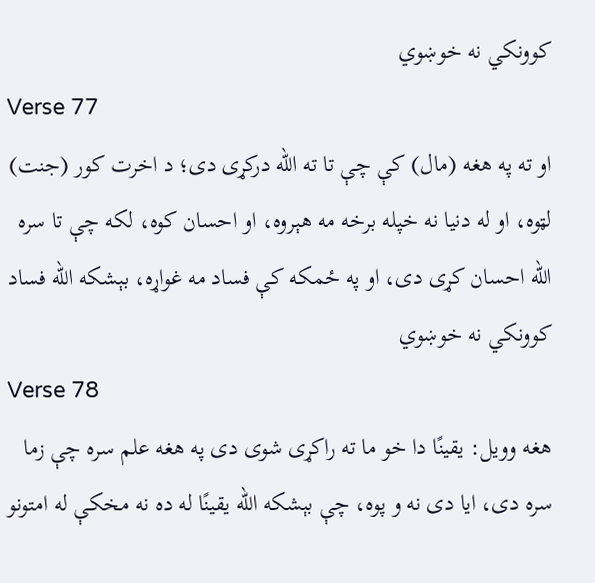كوونكي نه خوښوي
Verse 77
او ته په هغه (مال) كې چې تا ته الله دركړى دى؛ د اخرت كور (جنت) لټوه، او له دنیا نه خپله برخه مه هېروه، او احسان كوه، لكه چې تا سره الله احسان كړى دى، او په ځمكه كې فساد مه غواړه، بېشكه الله فساد كوونكي نه خوښوي
Verse 78
هغه وویل: یقینًا دا خو ما ته راكړى شوى دى په هغه علم سره چې زما سره دى، ایا دى نه و پوه، چې بېشكه الله یقینًا له ده نه مخكې له امتونو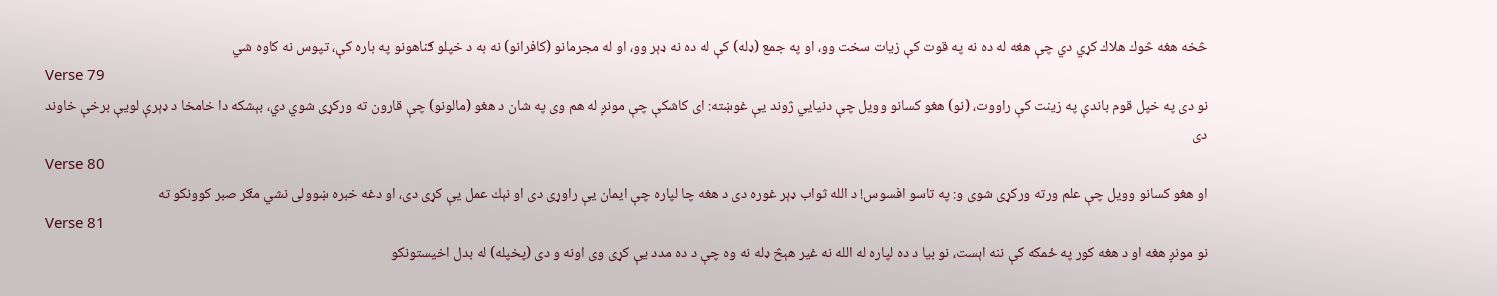څخه هغه څوك هلاك كړي دي چې هغه له ده نه په قوت كې زیات سخت وو، او په جمع (ډله) كې له ده نه ډېر وو، او له مجرمانو (كافرانو) نه به د خپلو ګناهونو په باره كې، تپوس نه كاوه شي
Verse 79
نو دى په خپل قوم باندې په زینت كې راووت، (نو) هغو كسانو وویل چې دنيايي ژوند يې غوښته: اى كاشكې چې مونږ له هم وى په شان د هغو (مالونو) چې قارون ته وركړى شوي دي، بېشكه دا خامخا د ډېرې لويې برخې خاوند دى
Verse 80
او هغو كسانو وویل چې علم ورته وركړى شوى و: په تاسو افسوس! د الله ثواب ډېر غوره دى د هغه چا لپاره چې ایمان يې راوړى دى او نېك عمل يې كړى دى، او دغه خبره ښوولى نشي مګر صبر كوونكو ته
Verse 81
نو مونږ هغه او د هغه كور په ځمكه كې ننه اېست، نو بیا د ده لپاره له الله نه غیر هېڅ ډله نه وه چې د ده مدد يې كړى وى اونه و دى (پخپله) له بدل اخيستونكو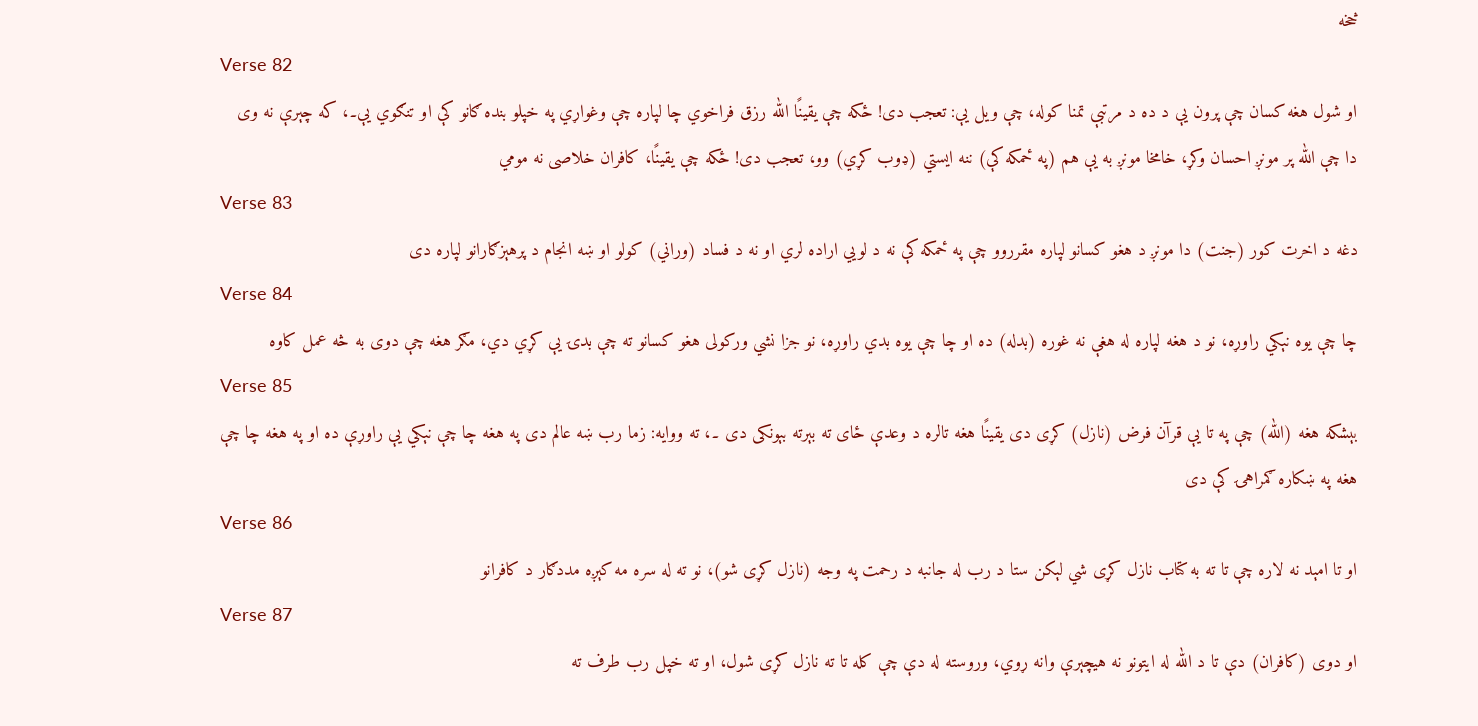څخه
Verse 82
او شول هغه كسان چې پرون يې د ده د مرتبې تمنا كوله، چې ویل يې: تعجب دى! ځكه چې یقینًا الله رزق فراخوي چا لپاره چې وغواړي په خپلو بنده ګانو كې او تنګوي يې۔، كه چېرې نه وى دا چې الله پر مونږ احسان وكړ، خامخا مونږ به يې هم (په ځمكه كې) ننه ایستي (ډوب كړي) وو، تعجب دى! ځكه چې یقینًا، كافران خلاصى نه مومي
Verse 83
دغه د اخرت كور (جنت) دا مونږ د هغو كسانو لپاره مقرروو چې په ځمكه كې نه د لويي اراده لري او نه د فساد (وراني) كولو او ښه انجام د پرهېزګارانو لپاره دى
Verse 84
چا چې یوه نېكي راوړه، نو د هغه لپاره له هغې نه غوره (بدله) ده او چا چې یوه بدي راوړه، نو جزا نشي وركولى هغو كسانو ته چې بدۍ يې كړي دي، مګر هغه چې دوى به څه عمل كاوه
Verse 85
بېشكه هغه (الله) چې په تا يې قرآن فرض (نازل) كړى دى یقینًا هغه تالره د وعدې ځاى ته بېرته بېونكى دى ۔، ته ووایه: زما رب ښه عالم دى په هغه چا چې نېكي يې راوړې ده او په هغه چا چې هغه په ښكاره ګمراهۍ كې دى
Verse 86
او تا امېد نه لاره چې تا ته به كتاب نازل كړى شي لېكن ستا د رب له جانبه د رحمت په وجه (نازل كړى شو)، نو ته له سره مه كېږه مددګار د كافرانو
Verse 87
او دوى (كافران) دې تا د الله له ایتونو نه هیچېرې وانه ړوي، وروسته له دې چې كله تا ته نازل كړى شول، او ته خپل رب طرف ته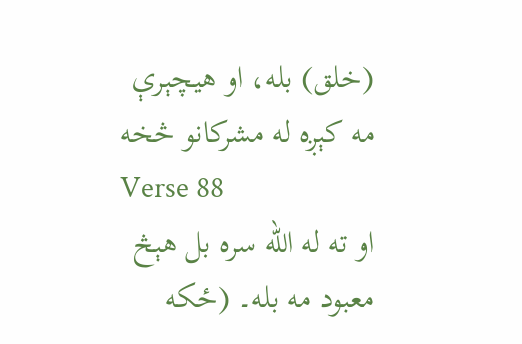(خلق) بله، او هیچېرې مه كېږه له مشركانو څخه
Verse 88
او ته له الله سره بل هېڅ معبود مه بله۔ (ځكه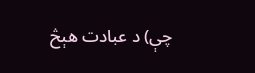چې) د عبادت هېڅ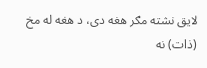لايق نشته مګر هغه دى، د هغه له مخ (ذات) نه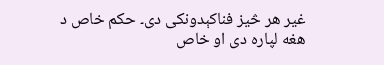غیر هر څیز فناكېدونكى دى۔ حكم خاص د هغه لپاره دى او خاص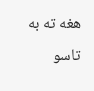هغه ته به تاسو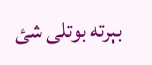بېرته بوتلى شئ